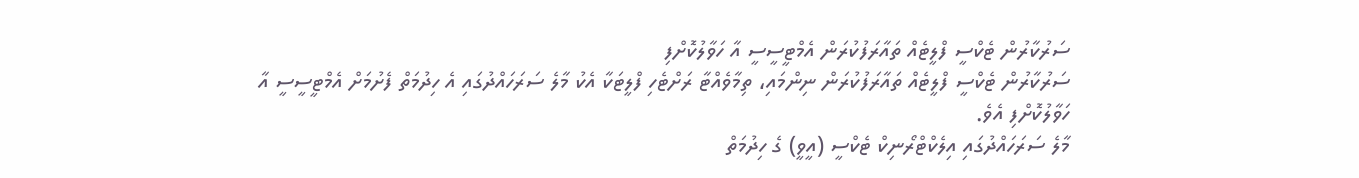ސަރުކާރުން ޓެކްސީ ފްލީޓެއް ތައާރަފުކުރަން އެމްޓީސީސީ އާ ހަވާލުކޮށްފި
ސަރުކާރުން ޓެކްސީ ފްލީޓެއް ތައާރަފުކުރަން ނިންމައި، ތިމާވެއްޓާ ރަށްޓެހި ފްލީޓަކާ އެކު މާލެ ސަރަހައްދުގައި އެ ހިދުމަތް ފެށުމަށް އެމްޓީސީސީ އާ ހަވާލުކޮށްފި އެވެ.
މާލެ ސަރަހައްދުގައި އިލެކްޓްރޯނިކް ޓެކްސީ (އީވީ) ގެ ހިދުމަތް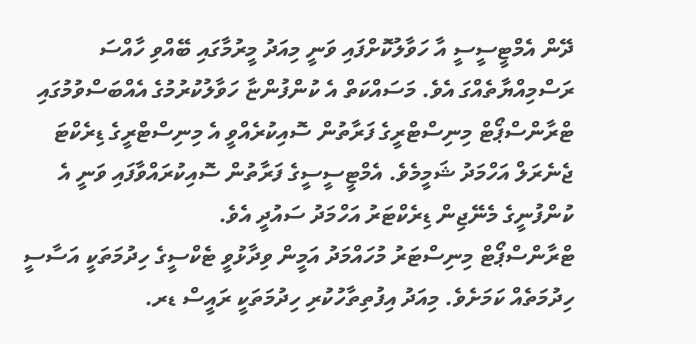ދޭން އެމްޓީސީސީ އާ ހަވާލުކޮށްފައި ވަނީ މިއަދު މީރުމާގައި ބޭއްވި ހާއްސަ ރަސްމިއްޔާތެއްގަ އެވެ. މަސައްކަތް އެ ކުންފުންޏާ ހަވާލުކުރުމުގެ އެއްބަސްވުމުގައި ޓްރާންސްޕޯޓް މިނިސްޓްރީގެ ފަރާތުން ސޮއިކުރެއްވީ އެ މިނިސްޓްރީގެ ޑިރެކްޓަ ޖެނެރަލް އަހްމަދު ޝަމީމެވެ. އެމްޓީސީސީގެ ފަރާތުން ސޮއިކުރައްވާފައި ވަނީ އެ ކުންފުނީގެ މެނޭޖިން ޑިރެކްޓަރު އަހްމަދު ސައުދީ އެވެ.
ޓްރާންސްޕޯޓް މިނިސްޓަރު މުހައްމަދު އަމީން ވިދާޅުވީ ޓެކްސީގެ ހިދުމަތަކީ އަސާސީ ހިދުމަތެއް ކަމަށެވެ. މިއަދު އިފުތިތާހުކުރި ހިދުމަތަކީ ރައީސް ޑރ.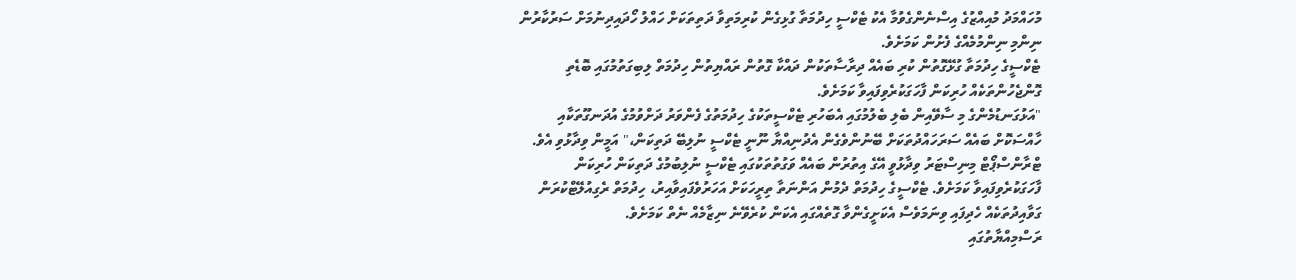މުހައްމަދު މުއިއްޒުގެ އިސްނެންގެވުމާ އެކު ޓެކްސީ ހިދުމަތާ ގުޅިގެން ކުރިމަތިވާ ދަތިތަކަށް ހައްލު ހޯދައިދިނުމަށް ސަރުކާރުން ނިންމި ނިންމުމެއްގެ ފެށުން ކަމަށެވެ.
ޓެކްސީގެ ހިދުމަތާ ގުޅޭގޮތުން ކުރި ބައެއް ދިރާސާތަކުން ދައްކާ ގޮތުން ރައްޔިތުން ހިދުމަތް ލިބިގަތުމުގައި ބޮޑެތި ގޮންޖެހުންތަކެއް ހުރިކަން ފާހަގަކުރެވިފައިވާ ކަމަށެވެ.
"އަޅުގަނޑުމެންގެ މި ސާވޭއިން ބެލި ބެލުމުގައި އެބަހުރި ޓެކްސީތަކުގެ ހިދުމަތުގެ ފެންވަރު ދަށްވުމުގެ އުދަނގޫތަކާއި ހާއްސަކޮށް ބައެއް ސަރަހައްދުތަކަށް ބޭނުންވެގެން އެދުނިއްޔާ ނޫނީ ޓެކްސީ ނުލިބޭ ދަތިކަން،" އަމީން ވިދާޅުވި އެވެ.
ޓްރާންސްޕޯޓް މިނިސްޓަރު ވިދާޅުވީ އޭގެ އިތުރުން ބައެއް ވަގުތުތަކުގައި ޓެކްސީ ނުލިބުމުގެ ދަތިކަން ހުރިކަން ފާހަގަކުރެވިފައިވާ ކަމަށެވެ. ޓެކްސީގެ ހިދުމަތް ދެމުން އަންނަތާ ތިރީހަކަށް އަހަރުވެފައިވާއިރު، ހިދުމަތް ރެގިއުލޭޓްކުރަން ގަވާއިދުތަކެއް ހެދިފައި ވިނަމަވެސް އެކަށީގެންވާ ގޮތެއްގައި އެކަން ކުރެވޭނެ ނިޒާމެއް ނެތް ކަމަށެވެ.
ރަސްމިއްޔާތުގައި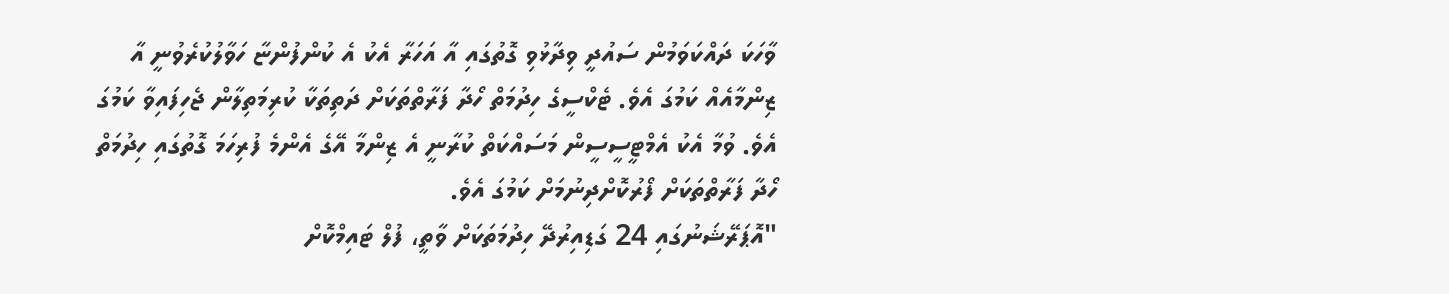ވާހަކަ ދައްކަވަމުން ސައުދީ ވިދާޅުވި ގޮތުގައި އާ އަހަރާ އެކު އެ ކުންފުންޏާ ހަވާލުކުރެވުނީ އާ ޒިންމާއެއް ކަމުގަ އެވެ. ޓެކްސީގެ ހިދުމަތް ހޯދާ ފަރާތްތަކަށް ދަތިތަކާ ކުރިމަތިލާން ޖެހިފައިވާ ކަމުގަ އެވެ. ވުމާ އެކު އެމްޓީސީސީން މަސައްކަތް ކުރާނީ އެ ޒިންމާ އޭގެ އެންމެ ފުރިހަމަ ގޮތުގައި ހިދުމަތް ހޯދާ ފަރާތްތަކަށް ފޯރުކޮށްދިނުމަށް ކަމުގަ އެވެ.
"އޮޕަރޭޝަނުގައި 24 ގަޑިއިރުދޭ ހިދުމަތަކަށް ވާތީ، ފުލް ޓައިމްކޮށް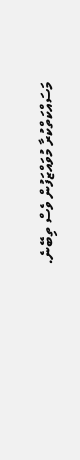މަސައްކަތްކުރާ މުވައްޒަފުން ވެސް ތިބޭނެ.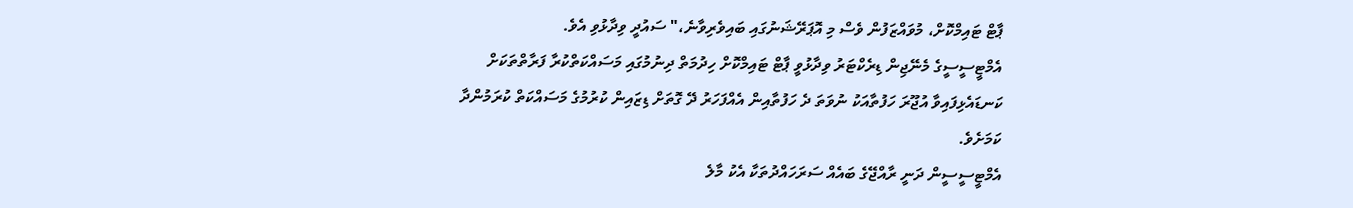ޕާޓް ޓައިމްކޮށް، މުވައްޒަފުން ވެސް މި އޮޕަރޭޝަނުގައި ބައިވެރިވާނެ،" ސައުދީ ވިދާޅުވި އެވެ.
އެމްޓީސީސީގެ މެނޭޖިން ޑިރެކްޓަރު ވިދާޅުވީ ޕާޓް ޓައިމްކޮށް ހިދުމަތް ދިނުމުގައި މަސައްކަތްކުރާ ފަރާތްތަކަށް ކަނޑައެޅިފައިވާ އުޖޫރަ ހަފުތާއަކު ނުވަތަ ދެ ހަފުތާއިން އެއްފަހަރު ދޭ ގޮތަށް ޑިޒައިން ކުރުމުގެ މަސައްކަތް ކުރަމުންދާ ކަމަށެވެ.
އެމްޓީސީސީން ދަނީ ރާއްޖޭގެ ބައެއް ސަރަހައްދުތަކާ އެކު މާލެ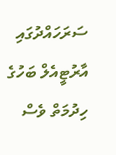ސަރަހައްދުގައި އާރުޓީއެލް ބަހުގެ ހިދުމަތް ވެސް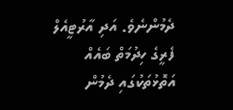ދެމުންނެވެ. އަދި އާރުޓީއެލް ފެރީގެ ހިދުމަތް ބައެއް އަތޮޅުތަކުގައި ދެމުން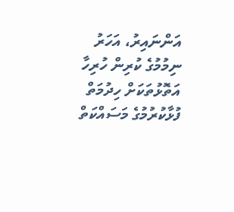އަންނައިރު، އަހަރު ނިމުމުގެ ކުރިން ހުރިހާ އަތޮޅުތަކަށް ހިދުމަތް ފުޅާކުރުމުގެ މަސައްކަތް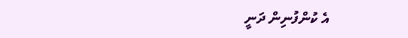އެ ކުންފުނިން ދަނީ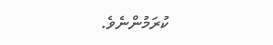ކުރަމުންނެވެ.